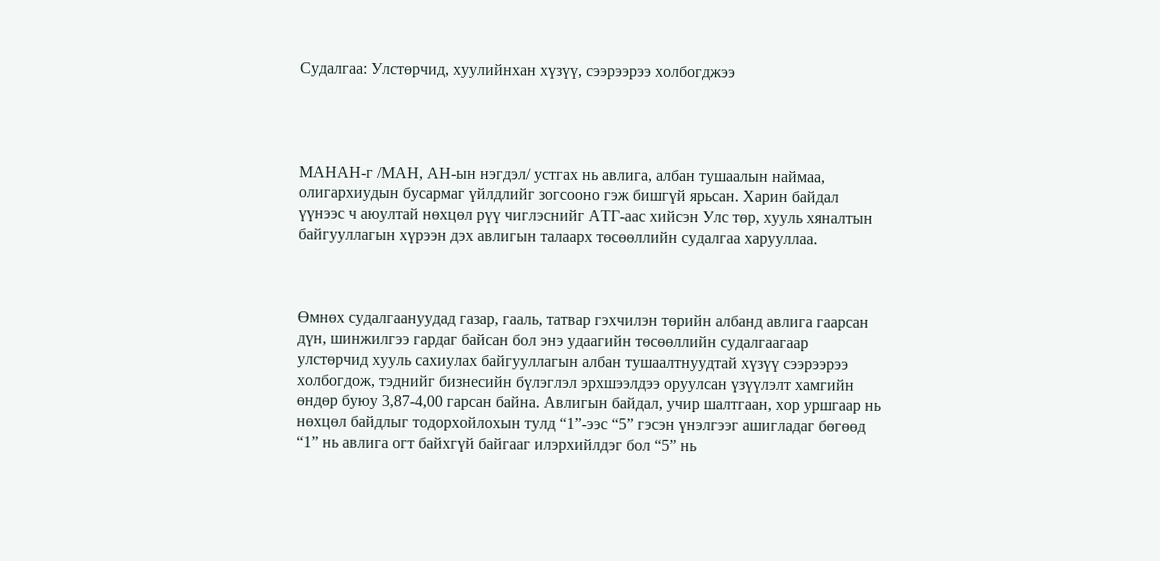Судалгаа: Улстөрчид, хуулийнхан хүзүү, сээрээрээ холбогджээ




МАНАН-г /МАН, АН-ын нэгдэл/ устгах нь авлига, албан тушаалын наймаа, олигархиудын бусармаг үйлдлийг зогсооно гэж бишгүй ярьсан. Харин байдал үүнээс ч аюултай нөхцөл рүү чиглэснийг АТГ-аас хийсэн Улс төр, хууль хяналтын байгууллагын хүрээн дэх авлигын талаарх төсөөллийн судалгаа харууллаа.



Өмнөх судалгаануудад газар, гааль, татвар гэхчилэн төрийн албанд авлига гаарсан дүн, шинжилгээ гардаг байсан бол энэ удаагийн төсөөллийн судалгаагаар улстөрчид хууль сахиулах байгууллагын албан тушаалтнуудтай хүзүү сээрээрээ холбогдож, тэднийг бизнесийн бүлэглэл эрхшээлдээ оруулсан үзүүлэлт хамгийн өндөр буюу 3,87-4,00 гарсан байна. Авлигын байдал, учир шалтгаан, хор уршгаар нь нөхцөл байдлыг тодорхойлохын тулд “1”-ээс “5” гэсэн үнэлгээг ашигладаг бөгөөд “1” нь авлига огт байхгүй байгааг илэрхийлдэг бол “5” нь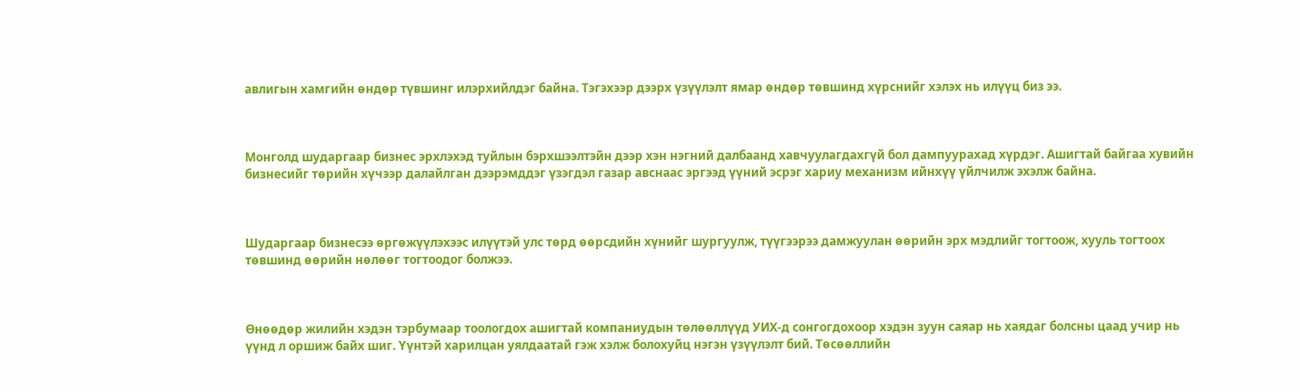авлигын хамгийн өндөр түвшинг илэрхийлдэг байна. Тэгэхээр дээрх үзүүлэлт ямар өндөр төвшинд хүрснийг хэлэх нь илүүц биз ээ.



Монголд шударгаар бизнес эрхлэхэд туйлын бэрхшээлтэйн дээр хэн нэгний далбаанд хавчуулагдахгүй бол дампуурахад хүрдэг. Ашигтай байгаа хувийн бизнесийг төрийн хүчээр далайлган дээрэмддэг үзэгдэл газар авснаас эргээд үүний эсрэг хариу механизм ийнхүү үйлчилж эхэлж байна.



Шударгаар бизнесээ өргөжүүлэхээс илүүтэй улс төрд өөрсдийн хүнийг шургуулж, түүгээрээ дамжуулан өөрийн эрх мэдлийг тогтоож, хууль тогтоох төвшинд өөрийн нөлөөг тогтоодог болжээ.



Өнөөдөр жилийн хэдэн тэрбумаар тоологдох ашигтай компаниудын төлөөллүүд УИХ-д сонгогдохоор хэдэн зуун саяар нь хаядаг болсны цаад учир нь үүнд л оршиж байх шиг. Үүнтэй харилцан уялдаатай гэж хэлж болохуйц нэгэн үзүүлэлт бий. Төсөөллийн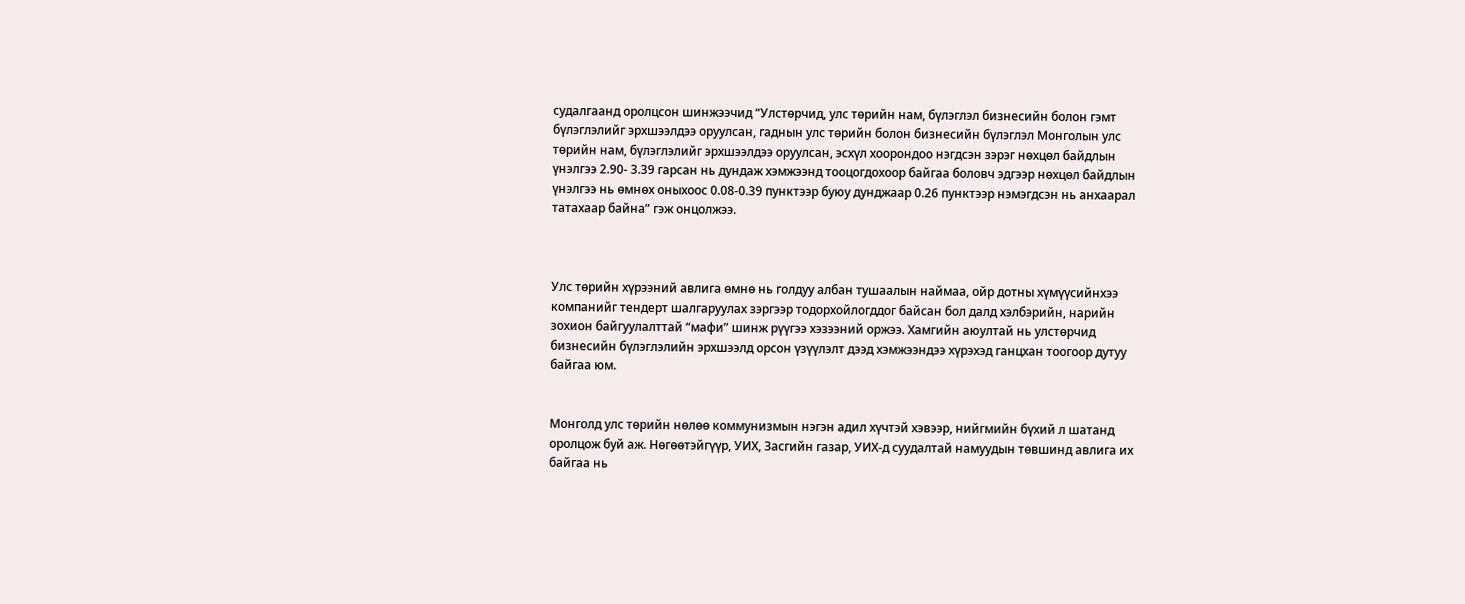судалгаанд оролцсон шинжээчид “Улстөрчид, улс төрийн нам, бүлэглэл бизнесийн болон гэмт бүлэглэлийг эрхшээлдээ оруулсан, гаднын улс төрийн болон бизнесийн бүлэглэл Монголын улс төрийн нам, бүлэглэлийг эрхшээлдээ оруулсан, эсхүл хоорондоо нэгдсэн зэрэг нөхцөл байдлын үнэлгээ 2.90- 3.39 гарсан нь дундаж хэмжээнд тооцогдохоор байгаа боловч эдгээр нөхцөл байдлын үнэлгээ нь өмнөх оныхоос 0.08-0.39 пунктээр буюу дунджаар 0.26 пунктээр нэмэгдсэн нь анхаарал татахаар байна” гэж онцолжээ.



Улс төрийн хүрээний авлига өмнө нь голдуу албан тушаалын наймаа, ойр дотны хүмүүсийнхээ компанийг тендерт шалгаруулах зэргээр тодорхойлогддог байсан бол далд хэлбэрийн, нарийн зохион байгуулалттай “мафи” шинж рүүгээ хэзээний оржээ. Хамгийн аюултай нь улстөрчид бизнесийн бүлэглэлийн эрхшээлд орсон үзүүлэлт дээд хэмжээндээ хүрэхэд ганцхан тоогоор дутуу байгаа юм.


Монголд улс төрийн нөлөө коммунизмын нэгэн адил хүчтэй хэвээр, нийгмийн бүхий л шатанд оролцож буй аж. Нөгөөтэйгүүр, УИХ, Засгийн газар, УИХ-д суудалтай намуудын төвшинд авлига их байгаа нь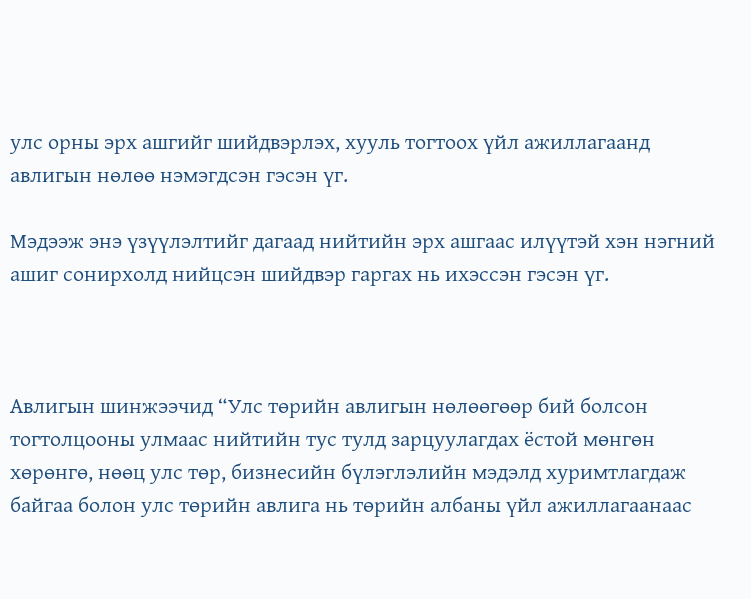улс орны эрх ашгийг шийдвэрлэх, хууль тогтоох үйл ажиллагаанд авлигын нөлөө нэмэгдсэн гэсэн үг.

Мэдээж энэ үзүүлэлтийг дагаад нийтийн эрх ашгаас илүүтэй хэн нэгний ашиг сонирхолд нийцсэн шийдвэр гаргах нь ихэссэн гэсэн үг.



Авлигын шинжээчид “Улс төрийн авлигын нөлөөгөөр бий болсон тогтолцооны улмаас нийтийн тус тулд зарцуулагдах ёстой мөнгөн хөрөнгө, нөөц улс төр, бизнесийн бүлэглэлийн мэдэлд хуримтлагдаж байгаа болон улс төрийн авлига нь төрийн албаны үйл ажиллагаанаас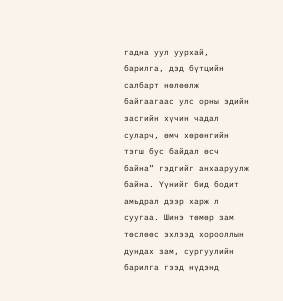гадна уул уурхай, барилга, дэд бүтцийн салбарт нөлөөлж байгаагаас улс орны эдийн засгийн хүчин чадал суларч, өмч хөрөнгийн тэгш бус байдал өсч байна” гэдгийг анхааруулж байна. Үүнийг бид бодит амьдрал дээр харж л суугаа. Шинэ төмөр зам төслөөс эхлээд хорооллын дундах зам, сургуулийн барилга гээд нүдэнд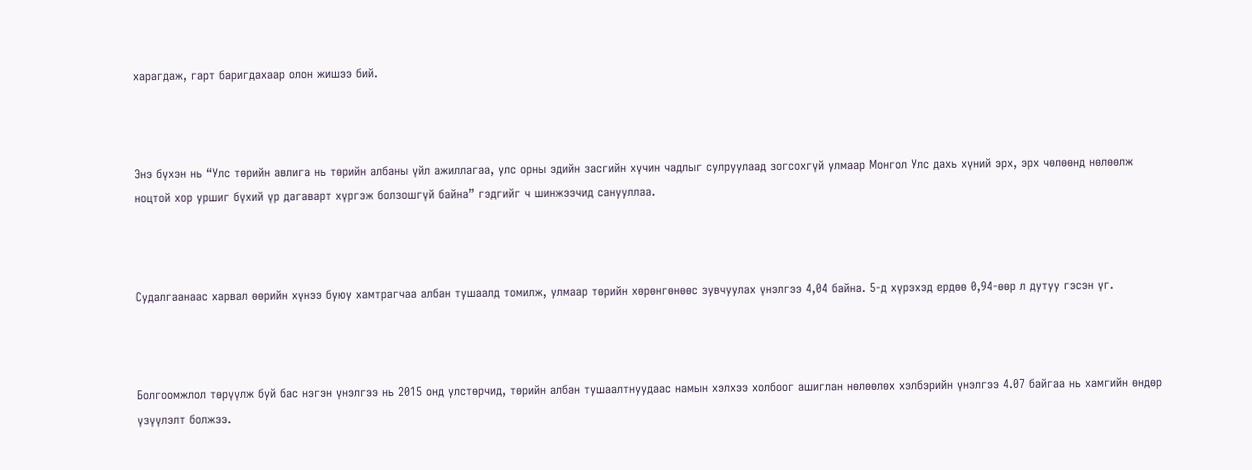харагдаж, гарт баригдахаар олон жишээ бий.



Энэ бүхэн нь “Улс төрийн авлига нь төрийн албаны үйл ажиллагаа, улс орны эдийн засгийн хүчин чадлыг сулруулаад зогсохгүй улмаар Монгол Улс дахь хүний эрх, эрх чөлөөнд нөлөөлж ноцтой хор уршиг бүхий үр дагаварт хүргэж болзошгүй байна” гэдгийг ч шинжээчид санууллаа.



Судалгаанаас харвал өөрийн хүнээ буюу хамтрагчаа албан тушаалд томилж, улмаар төрийн хөрөнгөнөөс зувчуулах үнэлгээ 4,04 байна. 5-д хүрэхэд ердөө 0,94-өөр л дутуу гэсэн үг.



Болгоомжлол төрүүлж буй бас нэгэн үнэлгээ нь 2015 онд улстөрчид, төрийн албан тушаалтнуудаас намын хэлхээ холбоог ашиглан нөлөөлөх хэлбэрийн үнэлгээ 4.07 байгаа нь хамгийн өндөр үзүүлэлт болжээ.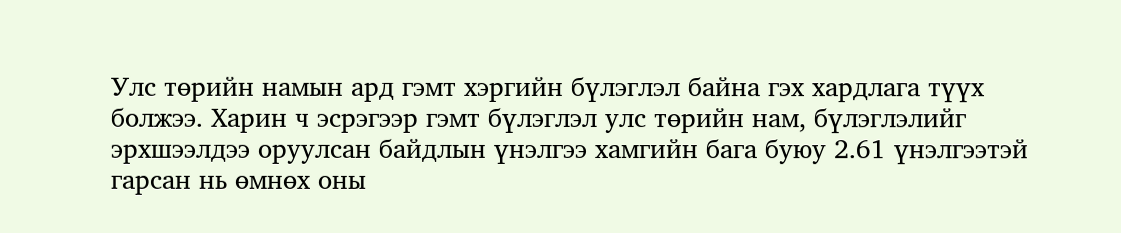Улс төрийн намын ард гэмт хэргийн бүлэглэл байна гэх хардлага түүх болжээ. Харин ч эсрэгээр гэмт бүлэглэл улс төрийн нам, бүлэглэлийг эрхшээлдээ оруулсан байдлын үнэлгээ хамгийн бага буюу 2.61 үнэлгээтэй гарсан нь өмнөх оны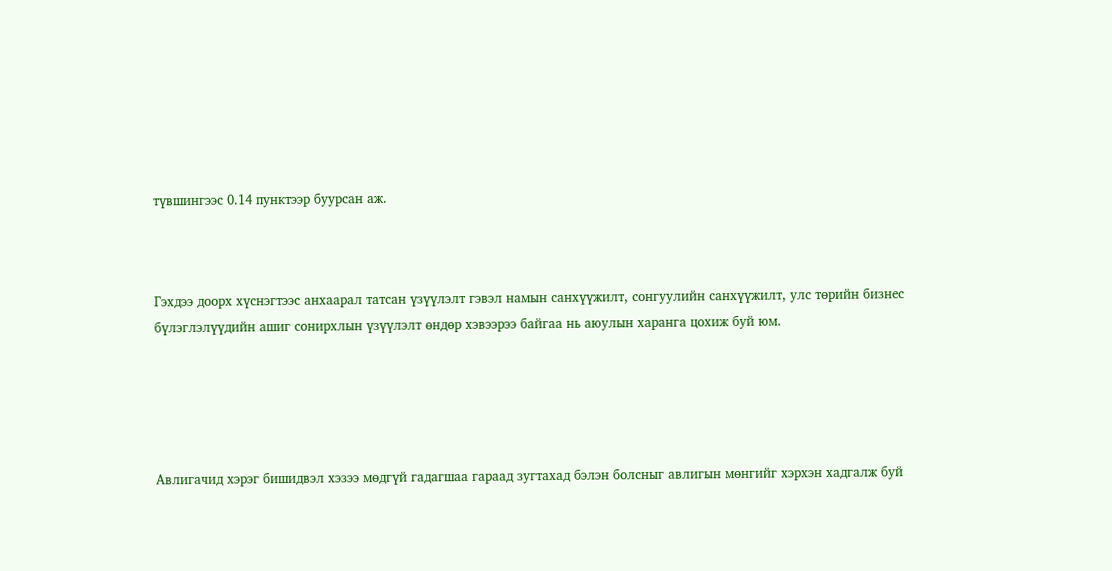түвшингээс 0.14 пунктээр буурсан аж.



Гэхдээ доорх хүснэгтээс анхаарал татсан үзүүлэлт гэвэл намын санхүүжилт, сонгуулийн санхүүжилт, улс төрийн бизнес бүлэглэлүүдийн ашиг сонирхлын үзүүлэлт өндөр хэвээрээ байгаа нь аюулын харанга цохиж буй юм.





Авлигачид хэрэг бишидвэл хэзээ мөдгүй гадагшаа гараад зугтахад бэлэн болсныг авлигын мөнгийг хэрхэн хадгалж буй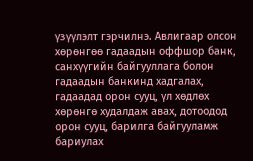үзүүлэлт гэрчилнэ. Авлигаар олсон хөрөнгөө гадаадын оффшор банк, санхүүгийн байгууллага болон гадаадын банкинд хадгалах, гадаадад орон сууц, үл хөдлөх хөрөнгө худалдаж авах, дотоодод орон сууц, барилга байгууламж бариулах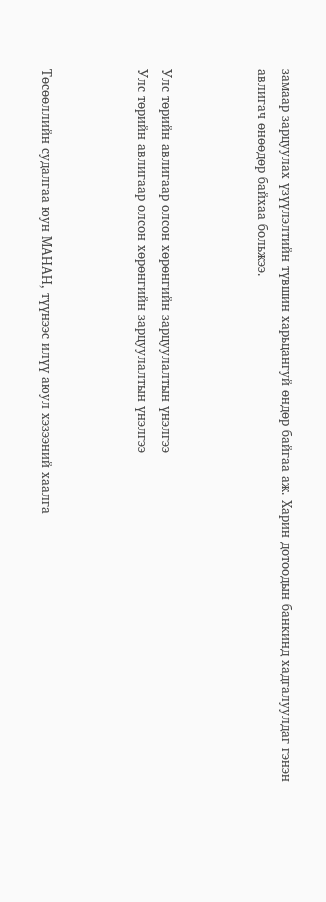замаар зарцуулах үзүүлэлтийн түвшин харьцангуй өндөр байгаа аж. Харин дотоодын банкинд хадгалуулдаг гэнэн авлигач өнөөдөр байхаа больжээ.



Улс төрийн авлигаар олсон хөрөнгийн зарцуулалтын үнэлгээ
Улс төрийн авлигаар олсон хөрөнгийн зарцуулалтын үнэлгээ



Төсөөллийн судалгаа юун МАНАН, түүнээс илүү аюул хэзээний хаалга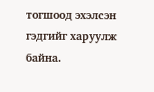тогшоод эхэлсэн гэдгийг харуулж байна.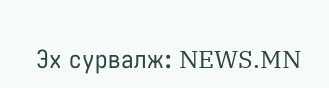Эх сурвалж: NEWS.MN